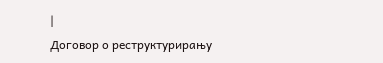|
Договор о реструктурирању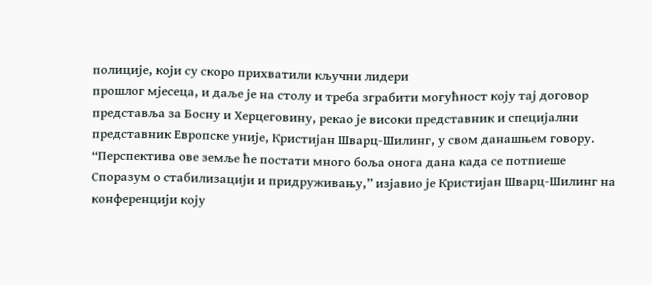полиције, који су скоро прихватили кључни лидери
прошлог мјесеца, и даље је на столу и треба зграбити могућност коју тај договор
представља за Босну и Херцеговину, рекао је високи представник и специјални
представник Европске уније, Кристијан Шварц-Шилинг, у свом данашњем говору.
“Перспектива ове земље ће постати много боља онога дана када се потпиеше
Споразум о стабилизацији и придруживању,” изјавио је Кристијан Шварц-Шилинг на
конференцији коју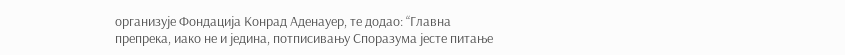организује Фондација Конрад Аденауер, те додао: “Главна
препрека, иако не и једина, потписивању Споразума јесте питање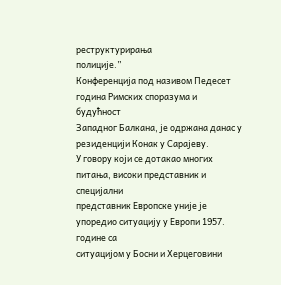реструктурирања
полиције.”
Конференција под називом Педесет година Римских споразума и будућност
Западног Балкана, је одржана данас у резиденцији Конак у Сарајеву.
У говору који се дотакао многих питања, високи представник и специјални
представник Европске уније је упоредио ситуацију у Европи 1957. године са
ситуацијом у Босни и Херцеговини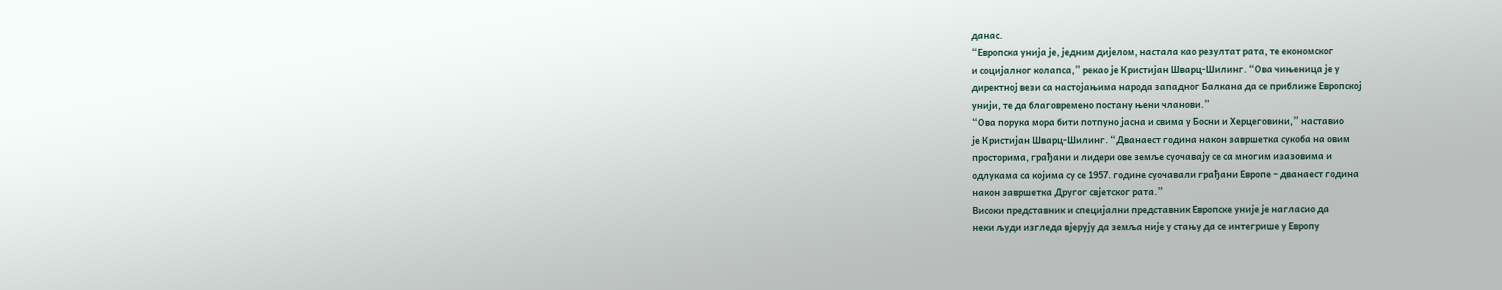данас.
“Европска унија је, једним дијелом, настала као резултат рата, те економског
и социјалног колапса,” рекао је Кристијан Шварц-Шилинг. “Ова чињеница је у
директној вези са настојањима народа западног Балкана да се приближе Европској
унији, те да благовремено постану њени чланови.”
“Ова порука мора бити потпуно јасна и свима у Босни и Херцеговини,” наставио
је Кристијан Шварц-Шилинг. “Дванаест година након завршетка сукоба на овим
просторима, грађани и лидери ове земље суочавају се са многим изазовима и
одлукама са којима су се 1957. године суочавали грађани Европе – дванаест година
након завршетка Другог свјетског рата.”
Високи представник и специјални представник Европске уније је нагласио да
неки људи изгледа вјерују да земља није у стању да се интегрише у Европу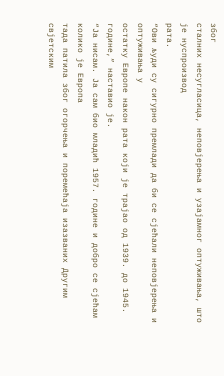због
сталних несугласица, неповјерења и узајамног оптуживања, што је нуспроизвод
рата.
“Ови људи су сигурно премлади да би се сјећали неповјерења и оптуживања у
остатку Европе након рата који је трајао од 1939. до 1945. године,” наставио је.
“Ја нисам. Ја сам био младић 1957. године и добро се сјећам колико је Европа
тада патила због огорчења и поремећаја изазваних Другим свјетским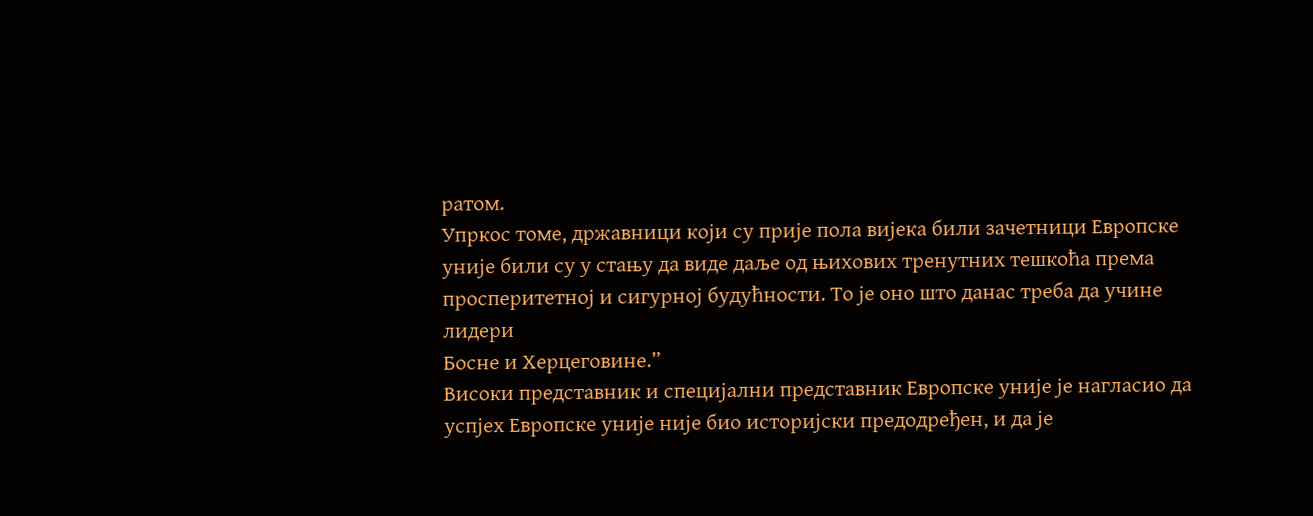ратом.
Упркос томе, државници који су прије пола вијека били зачетници Европске
уније били су у стању да виде даље од њихових тренутних тешкоћа према
просперитетној и сигурној будућности. То је оно што данас треба да учине лидери
Босне и Херцеговине.”
Високи представник и специјални представник Европске уније је нагласио да
успјех Европске уније није био историјски предодређен, и да је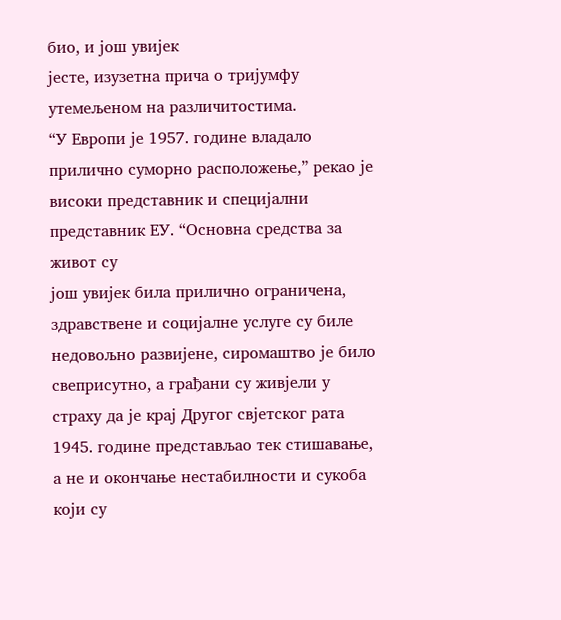био, и још увијек
јесте, изузетна прича о тријумфу утемељеном на различитостима.
“У Европи је 1957. године владало прилично суморно расположење,” рекао је
високи представник и специјални представник ЕУ. “Основна средства за живот су
још увијек била прилично ограничена, здравствене и социјалне услуге су биле
недовољно развијене, сиромаштво је било свеприсутно, а грађани су живјели у
страху да је крај Другог свјетског рата 1945. године представљао тек стишавање,
а не и окончање нестабилности и сукоба који су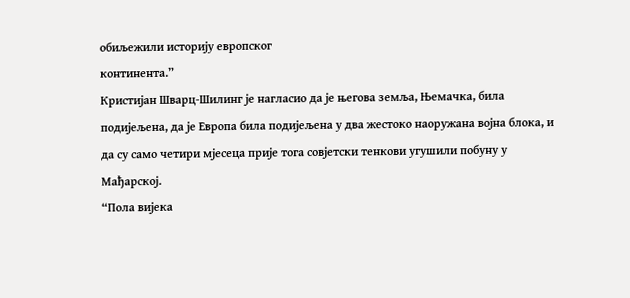обиљежили историју европског
континента.”
Кристијан Шварц-Шилинг је нагласио да је његова земља, Њемачка, била
подијељена, да је Европа била подијељена у два жестоко наоружана војна блока, и
да су само четири мјесеца прије тога совјетски тенкови угушили побуну у
Мађарској.
“Пола вијека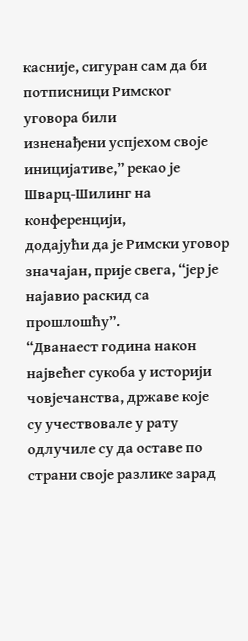касније, сигуран сам да би потписници Римског уговора били
изненађени успјехом своје иницијативе,” рекао је Шварц-Шилинг на конференцији,
додајући да је Римски уговор значајан, прије свега, “јер је најавио раскид са
прошлошћу”.
“Дванаест година након највећег сукоба у историји човјечанства, државе које
су учествовале у рату одлучиле су да оставе по страни своје разлике зарад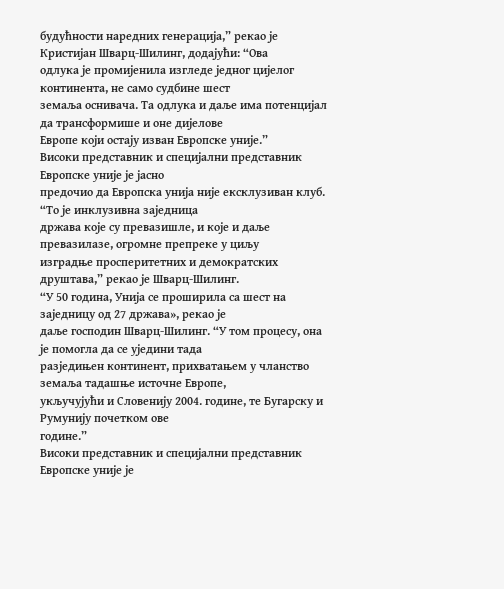будућности наредних генерација,” рекао је Кристијан Шварц-Шилинг, додајући: “Ова
одлука је промијенила изгледе једног цијелог континента, не само судбине шест
земаља оснивача. Та одлука и даље има потенцијал да трансформише и оне дијелове
Европе који остају изван Европске уније.”
Високи представник и специјални представник Европске уније је јасно
предочио да Европска унија није ексклузиван клуб. “То је инклузивна заједница
држава које су превазишле, и које и даље превазилазе, огромне препреке у циљу
изградње просперитетних и демократских друштава,” рекао је Шварц-Шилинг.
“У 50 година, Унија се проширила са шест на заједницу од 27 држава», рекао је
даље господин Шварц-Шилинг. “У том процесу, она је помогла да се уједини тада
разједињен континент, прихватањем у чланство земаља тадашње источне Европе,
укључујући и Словенију 2004. године, те Бугарску и Румунију почетком ове
године.”
Високи представник и специјални представник Европске уније је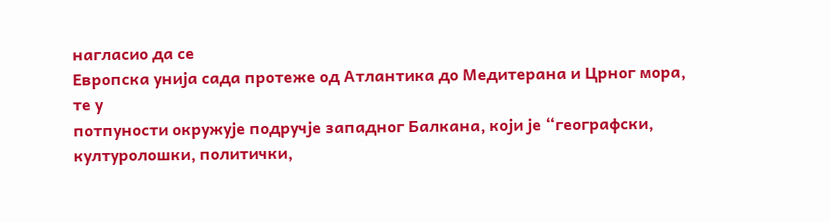нагласио да се
Европска унија сада протеже од Атлантика до Медитерана и Црног мора, те у
потпуности окружује подручје западног Балкана, који је “географски,
културолошки, политички,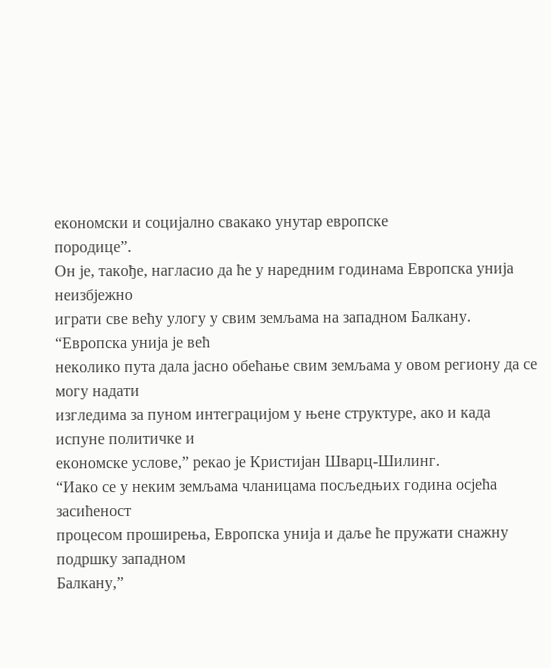економски и социјално свакако унутар европске
породице”.
Он је, такође, нагласио да ће у наредним годинама Европска унија неизбјежно
играти све већу улогу у свим земљама на западном Балкану. “Европска унија је већ
неколико пута дала јасно обећање свим земљама у овом региону да се могу надати
изгледима за пуном интеграцијом у њене структуре, ако и када испуне политичке и
економске услове,” рекао је Кристијан Шварц-Шилинг.
“Иако се у неким земљама чланицама посљедњих година осјећа засићеност
процесом проширења, Европска унија и даље ће пружати снажну подршку западном
Балкану,”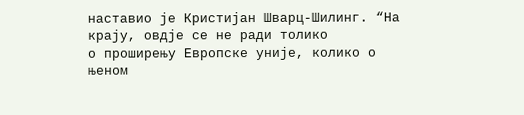наставио је Кристијан Шварц-Шилинг. “На крају, овдје се не ради толико
о проширењу Европске уније, колико о њеном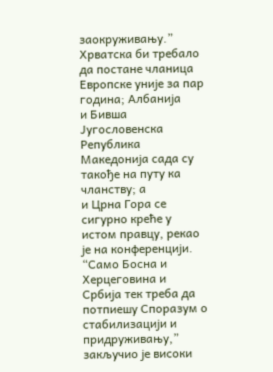заокруживању.”
Хрватска би требало да постане чланица Европске уније за пар година; Албанија
и Бивша Југословенска Република Македонија сада су такође на путу ка чланству; а
и Црна Гора се сигурно креће у истом правцу, рекао је на конференцији.
“Само Босна и Херцеговина и Србија тек треба да потпиешу Споразум о
стабилизацији и придруживању,” закључио је високи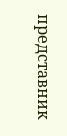представник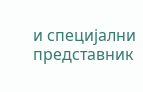и специјални
представник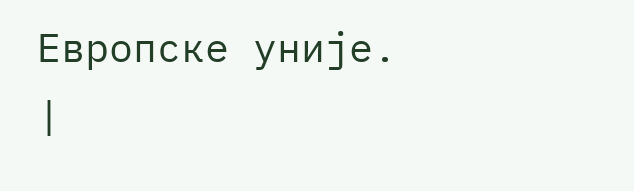Европске уније.
|